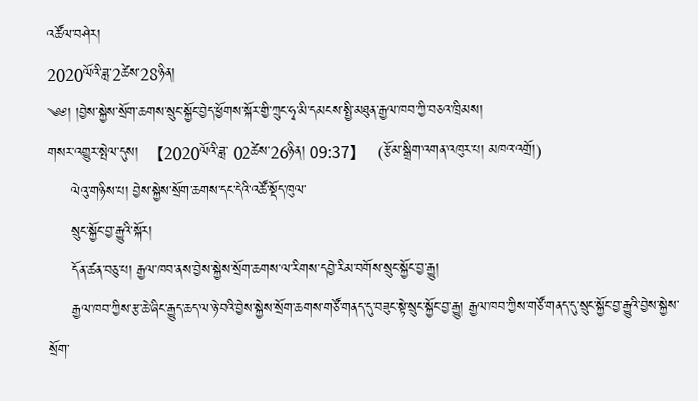འཚོལ་བཤེར།
2020ལོའི་ཟླ་2ཚེས་28ཉིན།
༄༅། །བྱེས་སྐྱེས་སྲོག་ཆགས་སྲུང་སྐྱོང་བྱེད་ཕྱོགས་སྐོར་གྱི་ཀྲུང་ཧྭ་མི་དམངས་སྤྱི་མཐུན་རྒྱལ་ཁབ་ཀྱི་བཅའ་ཁྲིམས།
གསར་འགྱུར་སྤེལ་དུས།  【2020ལོའི་ཟླ་ 02ཚེས་26ཉིན། 09:37】   (རྩོམ་སྒྲིག་འགན་འཁུར་པ། མཁའ་འགྲོ།)
     ལེའུ་གཉིས་པ། བྱེས་སྐྱེས་སྲོག་ཆགས་དང་དེའི་འཚོ་སྡོད་ཁུལ་
     སྲུང་སྐྱོང་བྱ་རྒྱུའི་སྐོར།
     དོན་ཚན་བཅུ་པ། རྒྱལ་ཁབ་ནས་བྱེས་སྐྱེས་སྲོག་ཆགས་ལ་རིགས་དབྱེ་རིམ་བགོས་སྲུང་སྐྱོང་བྱ་རྒྱུ།
     རྒྱལ་ཁབ་ཀྱིས་རྩ་ཆེ་ཞིང་རྒྱུད་ཆད་ལ་ཉེ་བའི་བྱེས་སྐྱེས་སྲོག་ཆགས་གཙོ་གནད་དུ་བཟུང་སྟེ་སྲུང་སྐྱོང་བྱ་རྒྱུ། རྒྱལ་ཁབ་ཀྱིས་གཙོ་གནད་དུ་སྲུང་སྐྱོང་བྱ་རྒྱུའི་བྱེས་སྐྱེས་སྲོག་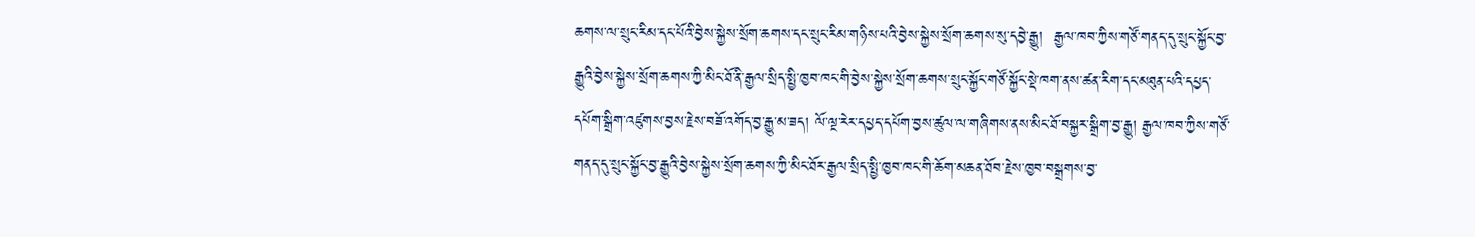ཆགས་ལ་སྲུང་རིམ་དང་པོའི་བྱེས་སྐྱེས་སྲོག་ཆགས་དང་སྲུང་རིམ་གཉིས་པའི་བྱེས་སྐྱེས་སྲོག་ཆགས་སུ་དབྱེ་རྒྱུ།  རྒྱལ་ཁབ་ཀྱིས་གཙོ་གནད་དུ་སྲུང་སྐྱོང་བྱ་རྒྱུའི་བྱེས་སྐྱེས་སྲོག་ཆགས་ཀྱི་མིང་ཐོ་ནི་རྒྱལ་སྲིད་སྤྱི་ཁྱབ་ཁང་གི་བྱེས་སྐྱེས་སྲོག་ཆགས་སྲུང་སྐྱོང་གཙོ་སྐྱོང་སྡེ་ཁག་ནས་ཚན་རིག་དང་མཐུན་པའི་དཔྱད་དཔོག་སྒྲིག་འཛུགས་བྱས་རྗེས་བཟོ་འགོད་བྱ་རྒྱུ་མ་ཟད། ལོ་ལྔ་རེར་དཔྱད་དཔོག་བྱས་ཚུལ་ལ་གཞིགས་ནས་མིང་ཐོ་བསྐྱར་སྒྲིག་བྱ་རྒྱུ། རྒྱལ་ཁབ་ཀྱིས་གཙོ་གནད་དུ་སྲུང་སྐྱོང་བྱ་རྒྱུའི་བྱེས་སྐྱེས་སྲོག་ཆགས་ཀྱི་མིང་ཐོར་རྒྱལ་སྲིད་སྤྱི་ཁྱབ་ཁང་གི་ཆོག་མཆན་ཐོབ་རྗེས་ཁྱབ་བསྒྲགས་བྱ་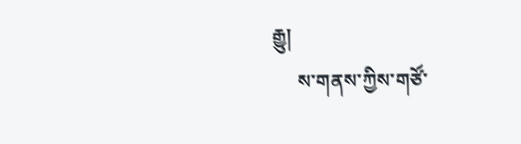རྒྱུ།
     ས་གནས་ཀྱིས་གཙོ་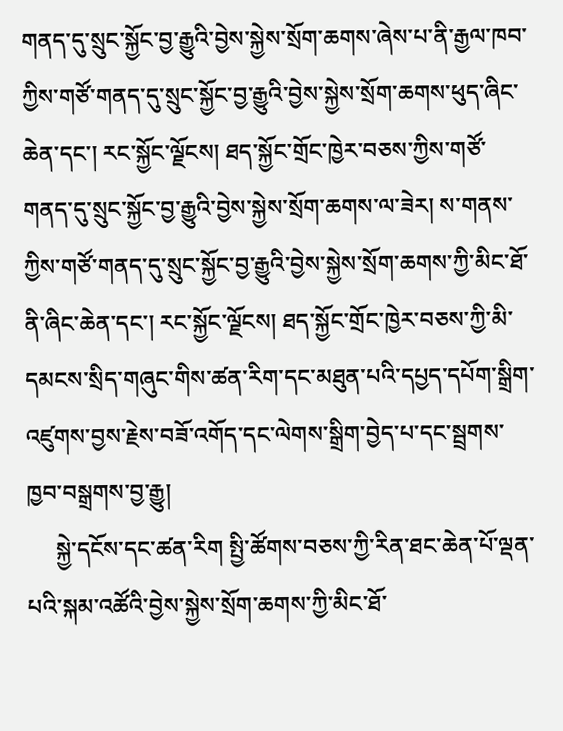གནད་དུ་སྲུང་སྐྱོང་བྱ་རྒྱུའི་བྱེས་སྐྱེས་སྲོག་ཆགས་ཞེས་པ་ནི་རྒྱལ་ཁབ་ཀྱིས་གཙོ་གནད་དུ་སྲུང་སྐྱོང་བྱ་རྒྱུའི་བྱེས་སྐྱེས་སྲོག་ཆགས་ཕུད་ཞིང་ཆེན་དང་། རང་སྐྱོང་ལྗོངས། ཐད་སྐྱོང་གྲོང་ཁྱེར་བཅས་ཀྱིས་གཙོ་གནད་དུ་སྲུང་སྐྱོང་བྱ་རྒྱུའི་བྱེས་སྐྱེས་སྲོག་ཆགས་ལ་ཟེར། ས་གནས་ཀྱིས་གཙོ་གནད་དུ་སྲུང་སྐྱོང་བྱ་རྒྱུའི་བྱེས་སྐྱེས་སྲོག་ཆགས་ཀྱི་མིང་ཐོ་ནི་ཞིང་ཆེན་དང་། རང་སྐྱོང་ལྗོངས། ཐད་སྐྱོང་གྲོང་ཁྱེར་བཅས་ཀྱི་མི་དམངས་སྲིད་གཞུང་གིས་ཚན་རིག་དང་མཐུན་པའི་དཔྱད་དཔོག་སྒྲིག་འཛུགས་བྱས་རྗེས་བཟོ་འགོད་དང་ལེགས་སྒྲིག་བྱེད་པ་དང་སྦྲགས་ཁྱབ་བསྒྲགས་བྱ་རྒྱུ།
     སྐྱེ་དངོས་དང་ཚན་རིག སྤྱི་ཚོགས་བཅས་ཀྱི་རིན་ཐང་ཆེན་པོ་ལྡན་པའི་སྐམ་འཚོའི་བྱེས་སྐྱེས་སྲོག་ཆགས་ཀྱི་མིང་ཐོ་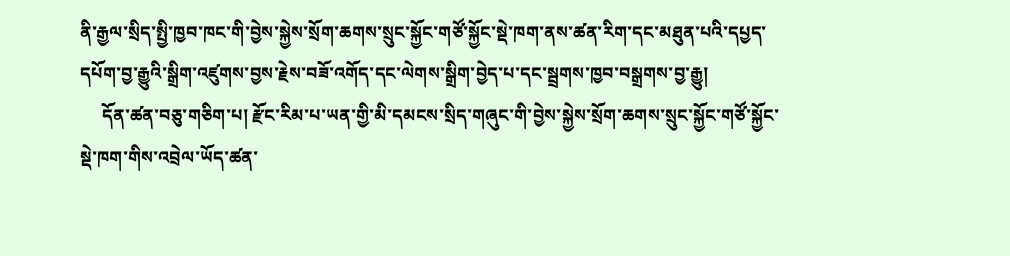ནི་རྒྱལ་སྲིད་སྤྱི་ཁྱབ་ཁང་གི་བྱེས་སྐྱེས་སྲོག་ཆགས་སྲུང་སྐྱོང་གཙོ་སྐྱོང་སྡེ་ཁག་ནས་ཚན་རིག་དང་མཐུན་པའི་དཔྱད་དཔོག་བྱ་རྒྱུའི་སྒྲིག་འཛུགས་བྱས་རྗེས་བཟོ་འགོད་དང་ལེགས་སྒྲིག་བྱེད་པ་དང་སྦྲགས་ཁྱབ་བསྒྲགས་བྱ་རྒྱུ།
     དོན་ཚན་བཅུ་གཅིག་པ། རྫོང་རིམ་པ་ཡན་གྱི་མི་དམངས་སྲིད་གཞུང་གི་བྱེས་སྐྱེས་སྲོག་ཆགས་སྲུང་སྐྱོང་གཙོ་སྐྱོང་སྡེ་ཁག་གིས་འབྲེལ་ཡོད་ཚན་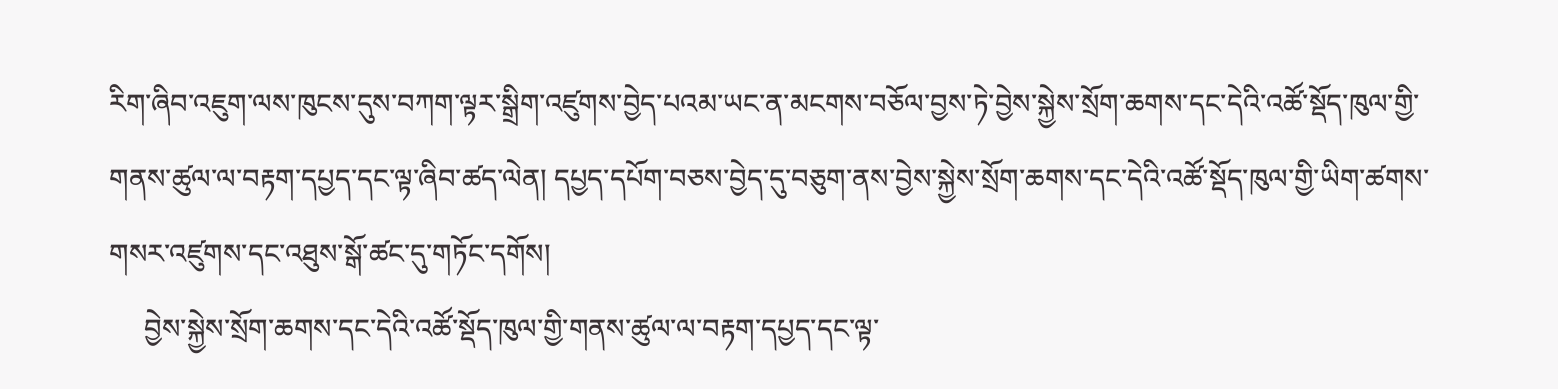རིག་ཞིབ་འཇུག་ལས་ཁུངས་དུས་བཀག་ལྟར་སྒྲིག་འཛུགས་བྱེད་པའམ་ཡང་ན་མངགས་བཅོལ་བྱས་ཏེ་བྱེས་སྐྱེས་སྲོག་ཆགས་དང་དེའི་འཚོ་སྡོད་ཁུལ་གྱི་གནས་ཚུལ་ལ་བརྟག་དཔྱད་དང་ལྟ་ཞིབ་ཚད་ལེན། དཔྱད་དཔོག་བཅས་བྱེད་དུ་བཅུག་ནས་བྱེས་སྐྱེས་སྲོག་ཆགས་དང་དེའི་འཚོ་སྡོད་ཁུལ་གྱི་ཡིག་ཚགས་གསར་འཛུགས་དང་འཐུས་སྒོ་ཚང་དུ་གཏོང་དགོས།
     བྱེས་སྐྱེས་སྲོག་ཆགས་དང་དེའི་འཚོ་སྡོད་ཁུལ་གྱི་གནས་ཚུལ་ལ་བརྟག་དཔྱད་དང་ལྟ་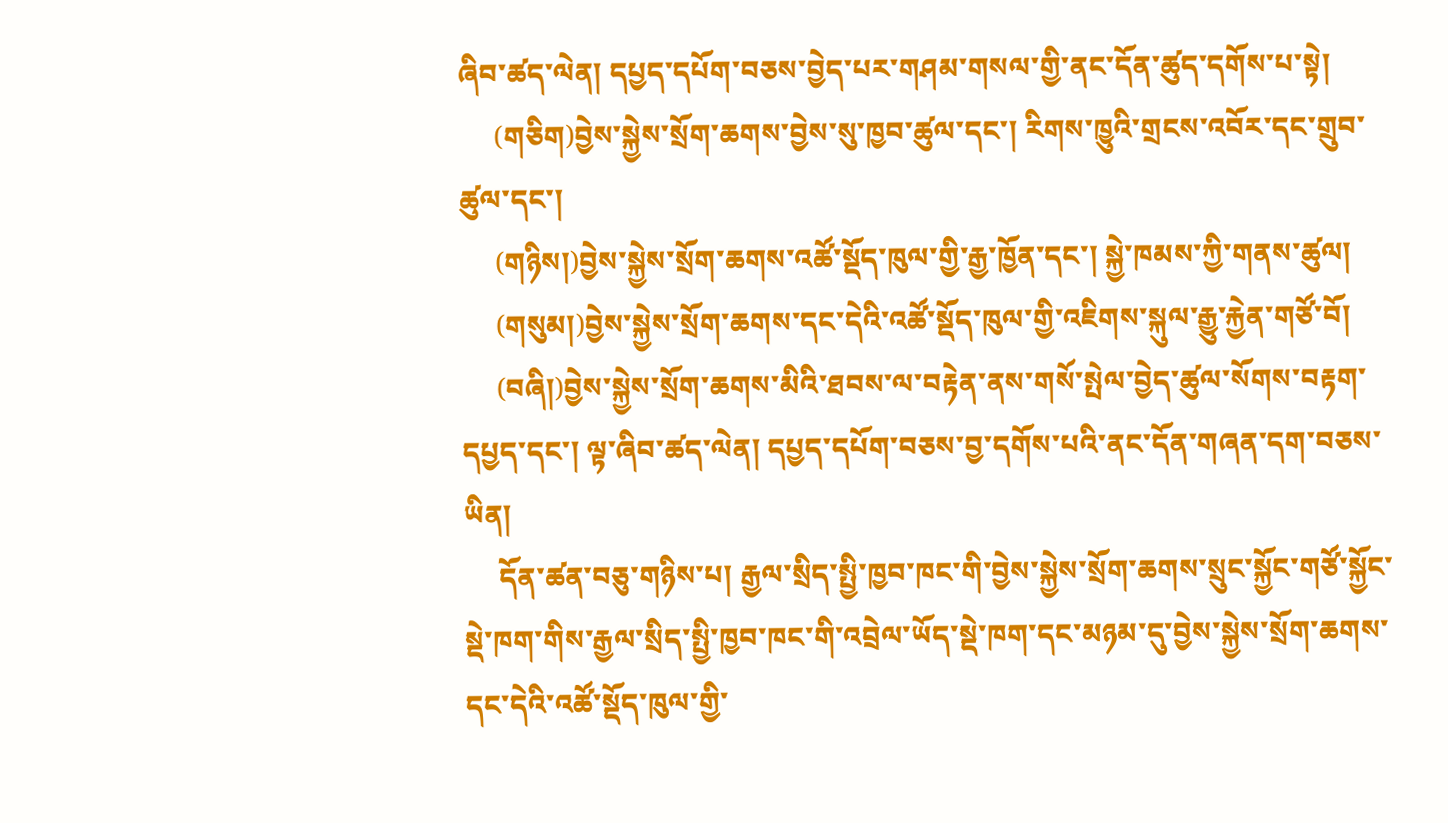ཞིབ་ཚད་ལེན། དཔྱད་དཔོག་བཅས་བྱེད་པར་གཤམ་གསལ་གྱི་ནང་དོན་ཚུད་དགོས་པ་སྟེ།
     (གཅིག)བྱེས་སྐྱེས་སྲོག་ཆགས་བྱེས་སུ་ཁྱབ་ཚུལ་དང་། རིགས་ཁྱུའི་གྲངས་འབོར་དང་གྲུབ་ཚུལ་དང་།
     (གཉིས།)བྱེས་སྐྱེས་སྲོག་ཆགས་འཚོ་སྡོད་ཁུལ་གྱི་རྒྱ་ཁྱོན་དང་། སྐྱེ་ཁམས་ཀྱི་གནས་ཚུལ།
     (གསུམ།)བྱེས་སྐྱེས་སྲོག་ཆགས་དང་དེའི་འཚོ་སྡོད་ཁུལ་གྱི་འཇིགས་སྐུལ་རྒྱུ་རྐྱེན་གཙོ་བོ།
     (བཞི།)བྱེས་སྐྱེས་སྲོག་ཆགས་མིའི་ཐབས་ལ་བརྟེན་ནས་གསོ་སྤེལ་བྱེད་ཚུལ་སོགས་བརྟག་དཔྱད་དང་། ལྟ་ཞིབ་ཚད་ལེན། དཔྱད་དཔོག་བཅས་བྱ་དགོས་པའི་ནང་དོན་གཞན་དག་བཅས་ཡིན།
     དོན་ཚན་བཅུ་གཉིས་པ། རྒྱལ་སྲིད་སྤྱི་ཁྱབ་ཁང་གི་བྱེས་སྐྱེས་སྲོག་ཆགས་སྲུང་སྐྱོང་གཙོ་སྐྱོང་སྡེ་ཁག་གིས་རྒྱལ་སྲིད་སྤྱི་ཁྱབ་ཁང་གི་འབྲེལ་ཡོད་སྡེ་ཁག་དང་མཉམ་དུ་བྱེས་སྐྱེས་སྲོག་ཆགས་དང་དེའི་འཚོ་སྡོད་ཁུལ་གྱི་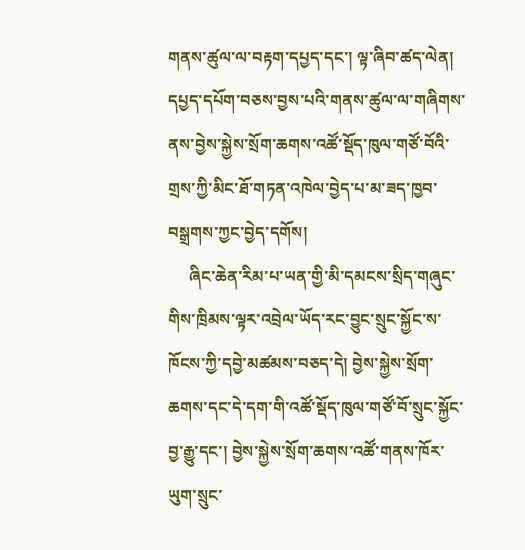གནས་ཚུལ་ལ་བརྟག་དཔྱད་དང་། ལྟ་ཞིབ་ཚད་ལེན། དཔྱད་དཔོག་བཅས་བྱས་པའི་གནས་ཚུལ་ལ་གཞིགས་ནས་བྱེས་སྐྱེས་སྲོག་ཆགས་འཚོ་སྡོད་ཁུལ་གཙོ་བོའི་གྲས་ཀྱི་མིང་ཐོ་གཏན་འཁེལ་བྱེད་པ་མ་ཟད་ཁྱབ་བསྒྲགས་ཀྱང་བྱེད་དགོས།
     ཞིང་ཆེན་རིམ་པ་ཡན་གྱི་མི་དམངས་སྲིད་གཞུང་གིས་ཁྲིམས་ལྟར་འབྲེལ་ཡོད་རང་བྱུང་སྲུང་སྐྱོང་ས་ཁོངས་ཀྱི་དབྱེ་མཚམས་བཅད་དེ། བྱེས་སྐྱེས་སྲོག་ཆགས་དང་དེ་དག་གི་འཚོ་སྡོད་ཁུལ་གཙོ་བོ་སྲུང་སྐྱོང་བྱ་རྒྱུ་དང་། བྱེས་སྐྱེས་སྲོག་ཆགས་འཚོ་གནས་ཁོར་ཡུག་སྲུང་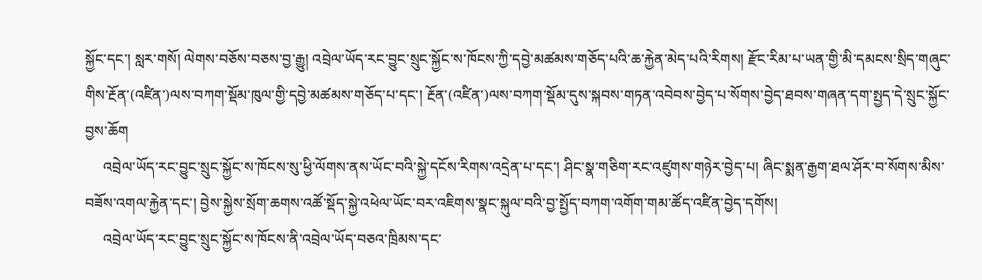སྐྱོང་དང་། སླར་གསོ། ལེགས་བཅོས་བཅས་བྱ་རྒྱུ། འབྲེལ་ཡོད་རང་བྱུང་སྲུང་སྐྱོང་ས་ཁོངས་ཀྱི་དབྱེ་མཚམས་གཅོད་པའི་ཆ་རྐྱེན་མེད་པའི་རིགས། རྫོང་རིམ་པ་ཡན་གྱི་མི་དམངས་སྲིད་གཞུང་གིས་རྔོན་(འཛིན་)ལས་བཀག་སྡོམ་ཁུལ་གྱི་དབྱེ་མཚམས་གཅོད་པ་དང་། རྔོན་(འཛིན་)ལས་བཀག་སྡོམ་དུས་སྐབས་གཏན་འབེབས་བྱེད་པ་སོགས་བྱེད་ཐབས་གཞན་དག་སྤྱད་དེ་སྲུང་སྐྱོང་བྱས་ཆོག
     འབྲེལ་ཡོད་རང་བྱུང་སྲུང་སྐྱོང་ས་ཁོངས་སུ་ཕྱི་ལོགས་ནས་ཡོང་བའི་སྐྱེ་དངོས་རིགས་འདྲེན་པ་དང་། ཤིང་སྣ་གཅིག་རང་འཛུགས་གཉེར་བྱེད་པ། ཞིང་སྨན་རྒྱག་ཐལ་ཤོར་བ་སོགས་མིས་བཟོས་འགལ་རྐྱེན་དང་། བྱེས་སྐྱེས་སྲོག་ཆགས་འཚོ་སྡོད་སྐྱེ་འཕེལ་ཡོང་བར་འཇིགས་སྣང་སྐུལ་བའི་བྱ་སྤྱོད་བཀག་འགོག་གམ་ཚོད་འཛིན་བྱེད་དགོས།
     འབྲེལ་ཡོད་རང་བྱུང་སྲུང་སྐྱོང་ས་ཁོངས་ནི་འབྲེལ་ཡོད་བཅའ་ཁྲིམས་དང་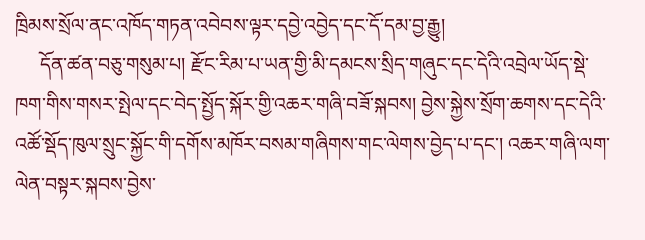ཁྲིམས་སྲོལ་ནང་འཁོད་གཏན་འབེབས་ལྟར་དབྱེ་འབྱེད་དང་དོ་དམ་བྱ་རྒྱུ།
     དོན་ཚན་བཅུ་གསུམ་པ། རྫོང་རིམ་པ་ཡན་གྱི་མི་དམངས་སྲིད་གཞུང་དང་དེའི་འབྲེལ་ཡོད་སྡེ་ཁག་གིས་གསར་སྤེལ་དང་བེད་སྤྱོད་སྐོར་གྱི་འཆར་གཞི་བཟོ་སྐབས། བྱེས་སྐྱེས་སྲོག་ཆགས་དང་དེའི་འཚོ་སྡོད་ཁུལ་སྲུང་སྐྱོང་གི་དགོས་མཁོར་བསམ་གཞིགས་གང་ལེགས་བྱེད་པ་དང་། འཆར་གཞི་ལག་ལེན་བསྟར་སྐབས་བྱེས་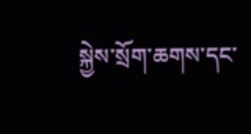སྐྱེས་སྲོག་ཆགས་དང་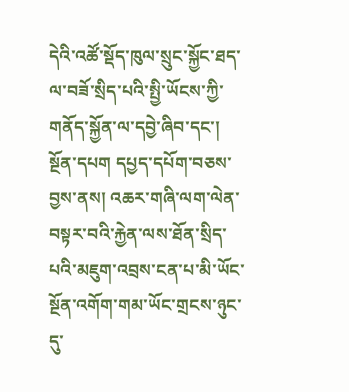དེའི་འཚོ་སྡོད་ཁུལ་སྲུང་སྐྱོང་ཐད་ལ་བཟོ་སྲིད་པའི་སྤྱི་ཡོངས་ཀྱི་གནོད་སྐྱོན་ལ་དབྱེ་ཞིབ་དང་། སྔོན་དཔག དཔྱད་དཔོག་བཅས་བྱས་ནས། འཆར་གཞི་ལག་ལེན་བསྟར་བའི་རྐྱེན་ལས་ཐོན་སྲིད་པའི་མཇུག་འབྲས་ངན་པ་མི་ཡོང་སྔོན་འགོག་གམ་ཡོང་གྲངས་ཉུང་དུ་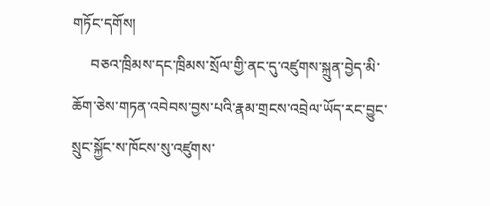གཏོང་དགོས།
     བཅའ་ཁྲིམས་དང་ཁྲིམས་སྲོལ་གྱི་ནང་དུ་འཛུགས་སྐྲུན་བྱེད་མི་ཆོག་ཅེས་གཏན་འབེབས་བྱས་པའི་རྣམ་གྲངས་འབྲེལ་ཡོད་རང་བྱུང་སྲུང་སྐྱོང་ས་ཁོངས་སུ་འཛུགས་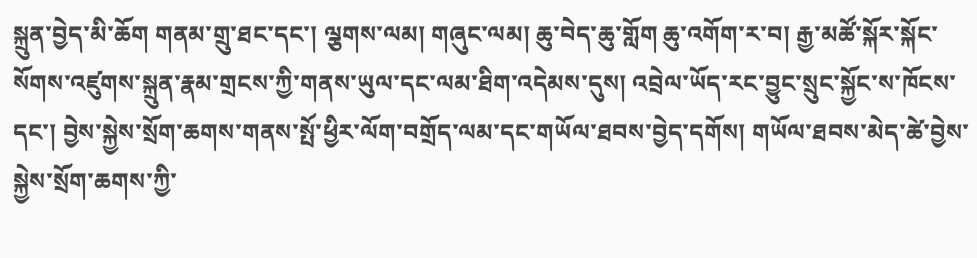སྐྲུན་བྱེད་མི་ཆོག གནམ་གྲུ་ཐང་དང་། ལྕགས་ལམ། གཞུང་ལམ། ཆུ་བེད་ཆུ་གློག ཆུ་འགོག་ར་བ། རྒྱ་མཚོ་སྐོར་སྐོང་སོགས་འཛུགས་སྐྲུན་རྣམ་གྲངས་ཀྱི་གནས་ཡུལ་དང་ལམ་ཐིག་འདེམས་དུས། འབྲེལ་ཡོད་རང་བྱུང་སྲུང་སྐྱོང་ས་ཁོངས་དང་། བྱེས་སྐྱེས་སྲོག་ཆགས་གནས་སྤོ་ཕྱིར་ལོག་བགྲོད་ལམ་དང་གཡོལ་ཐབས་བྱེད་དགོས། གཡོལ་ཐབས་མེད་ཚེ་བྱེས་སྐྱེས་སྲོག་ཆགས་ཀྱི་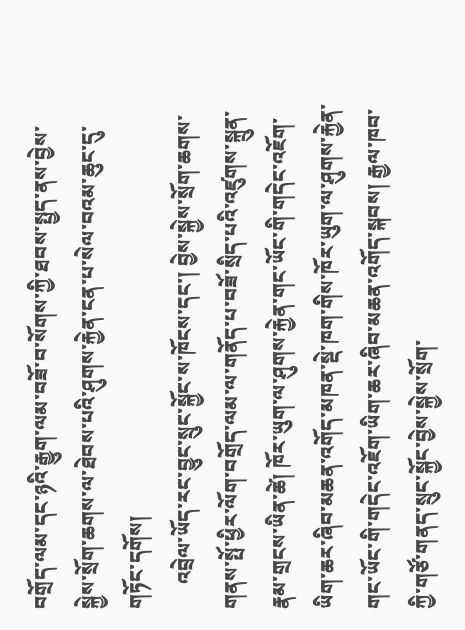བགྲོད་ལམ་དང་ཉའི་རྒྱུག་ལམ་བཟོ་བ་སོགས་ཀྱི་ཐབས་སྤྱད་ནས་བྱེས་སྐྱེས་སྲོག་ཆགས་ལ་ཐེབས་པའི་ཤུགས་རྐྱེན་ངན་པ་སེལ་བའམ་ཆུང་དུ་གཏོང་དགོས།
     འབྲེལ་ཡོད་རང་བྱུང་སྲུང་སྐྱོང་ས་ཁོངས་དང་། བྱེས་སྐྱེས་སྲོག་ཆགས་གནས་སྤོ་ཕྱིར་ལོག་བགྲོད་ལམ་ལ་གནོད་པ་བཟོ་སྲིད་པའི་འཛུགས་སྐྲུན་རྣམ་གྲངས་ཡིན་ཚེ། ཁོར་ཡུག་ལ་ཤུགས་རྐྱེན་གང་ཡོང་གི་གདེང་འཇོག་ཡིག་ཆར་ཞིབ་མཆན་འགོད་མཁན་སྡེ་ཁག་གིས་ཁོར་ཡུག་ལ་ཤུགས་རྐྱེན་གང་ཡོང་གི་གདེང་འཇོག་ཡིག་ཆར་ཞིབ་མཆན་འགོད་སྐབས། རྒྱལ་ཁབ་ཀྱི་གཙོ་གནད་སྲུང་སྐྱོང་བྱེས་སྐྱེས་སྲོག་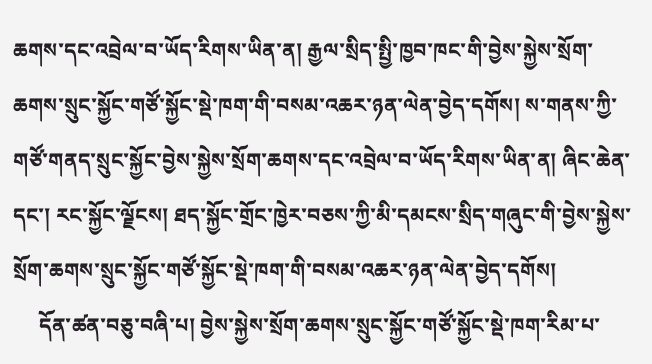ཆགས་དང་འབྲེལ་བ་ཡོད་རིགས་ཡིན་ན། རྒྱལ་སྲིད་སྤྱི་ཁྱབ་ཁང་གི་བྱེས་སྐྱེས་སྲོག་ཆགས་སྲུང་སྐྱོང་གཙོ་སྐྱོང་སྡེ་ཁག་གི་བསམ་འཆར་ཉན་ལེན་བྱེད་དགོས། ས་གནས་ཀྱི་གཙོ་གནད་སྲུང་སྐྱོང་བྱེས་སྐྱེས་སྲོག་ཆགས་དང་འབྲེལ་བ་ཡོད་རིགས་ཡིན་ན། ཞིང་ཆེན་དང་། རང་སྐྱོང་ལྗོངས། ཐད་སྐྱོང་གྲོང་ཁྱེར་བཅས་ཀྱི་མི་དམངས་སྲིད་གཞུང་གི་བྱེས་སྐྱེས་སྲོག་ཆགས་སྲུང་སྐྱོང་གཙོ་སྐྱོང་སྡེ་ཁག་གི་བསམ་འཆར་ཉན་ལེན་བྱེད་དགོས།
     དོན་ཚན་བཅུ་བཞི་པ། བྱེས་སྐྱེས་སྲོག་ཆགས་སྲུང་སྐྱོང་གཙོ་སྐྱོང་སྡེ་ཁག་རིམ་པ་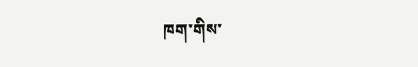ཁག་གིས་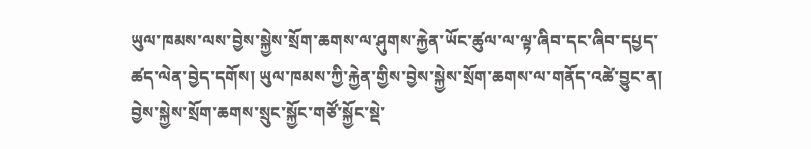ཡུལ་ཁམས་ལས་བྱེས་སྐྱེས་སྲོག་ཆགས་ལ་ཤུགས་རྐྱེན་ཡོང་ཚུལ་ལ་ལྟ་ཞིབ་དང་ཞིབ་དཔྱད་ཚད་ལེན་བྱེད་དགོས། ཡུལ་ཁམས་ཀྱི་རྐྱེན་གྱིས་བྱེས་སྐྱེས་སྲོག་ཆགས་ལ་གནོད་འཚེ་བྱུང་ན། བྱེས་སྐྱེས་སྲོག་ཆགས་སྲུང་སྐྱོང་གཙོ་སྐྱོང་སྡེ་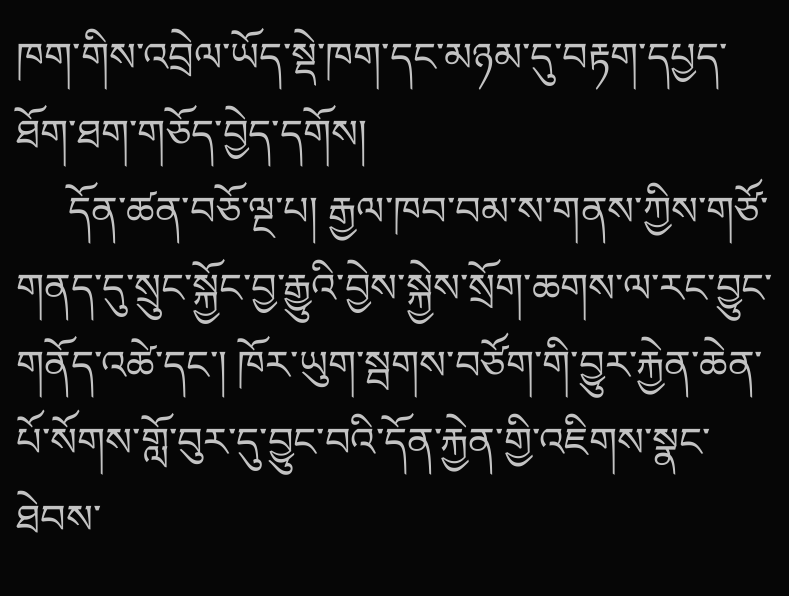ཁག་གིས་འབྲེལ་ཡོད་སྡེ་ཁག་དང་མཉམ་དུ་བརྟག་དཔྱད་ཐོག་ཐག་གཅོད་བྱེད་དགོས།
     དོན་ཚན་བཅོ་ལྔ་པ། རྒྱལ་ཁབ་བམ་ས་གནས་ཀྱིས་གཙོ་གནད་དུ་སྲུང་སྐྱོང་བྱ་རྒྱུའི་བྱེས་སྐྱེས་སྲོག་ཆགས་ལ་རང་བྱུང་གནོད་འཚེ་དང་། ཁོར་ཡུག་སྦགས་བཙོག་གི་བྱུར་རྐྱེན་ཆེན་པོ་སོགས་གློ་བུར་དུ་བྱུང་བའི་དོན་རྐྱེན་གྱི་འཇིགས་སྣང་ཐེབས་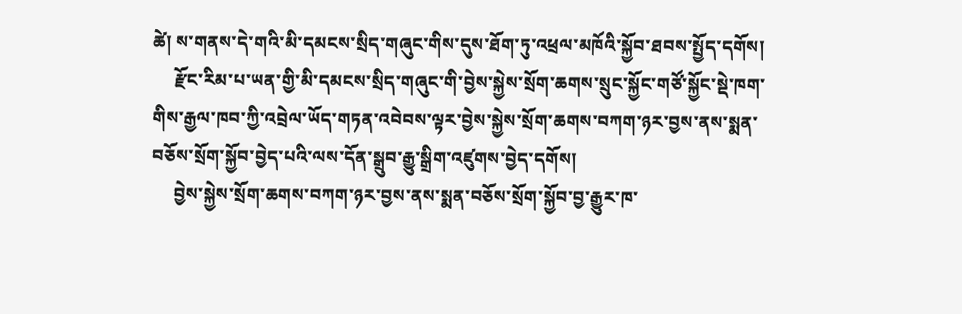ཚེ། ས་གནས་དེ་གའི་མི་དམངས་སྲིད་གཞུང་གིས་དུས་ཐོག་ཏུ་འཕྲལ་མཁོའི་སྐྱོབ་ཐབས་སྤྱོད་དགོས།
     རྫོང་རིམ་པ་ཡན་གྱི་མི་དམངས་སྲིད་གཞུང་གི་བྱེས་སྐྱེས་སྲོག་ཆགས་སྲུང་སྐྱོང་གཙོ་སྐྱོང་སྡེ་ཁག་གིས་རྒྱལ་ཁབ་ཀྱི་འབྲེལ་ཡོད་གཏན་འབེབས་ལྟར་བྱེས་སྐྱེས་སྲོག་ཆགས་བཀག་ཉར་བྱས་ནས་སྨན་བཅོས་སྲོག་སྐྱོབ་བྱེད་པའི་ལས་དོན་སྒྲུབ་རྒྱུ་སྒྲིག་འཛུགས་བྱེད་དགོས།
     བྱེས་སྐྱེས་སྲོག་ཆགས་བཀག་ཉར་བྱས་ནས་སྨན་བཅོས་སྲོག་སྐྱོབ་བྱ་རྒྱུར་ཁ་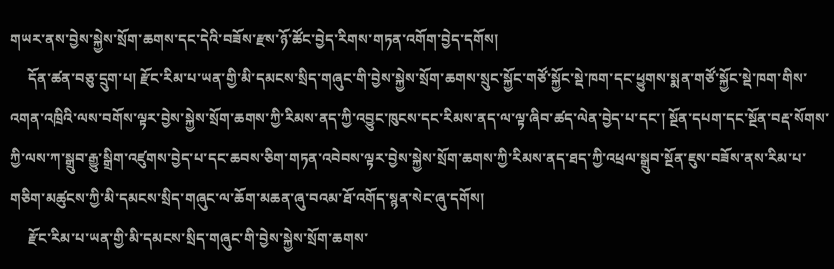གཡར་ནས་བྱེས་སྐྱེས་སྲོག་ཆགས་དང་དེའི་བཟོས་རྫས་ཉོ་ཚོང་བྱེད་རིགས་གཏན་འགོག་བྱེད་དགོས།
     དོན་ཚན་བཅུ་དྲུག་པ། རྫོང་རིམ་པ་ཡན་གྱི་མི་དམངས་སྲིད་གཞུང་གི་བྱེས་སྐྱེས་སྲོག་ཆགས་སྲུང་སྐྱོང་གཙོ་སྐྱོང་སྡེ་ཁག་དང་ཕྱུགས་སྨན་གཙོ་སྐྱོང་སྡེ་ཁག་གིས་འགན་འཁྲིའི་ལས་བགོས་ལྟར་བྱེས་སྐྱེས་སྲོག་ཆགས་ཀྱི་རིམས་ནད་ཀྱི་འབྱུང་ཁུངས་དང་རིམས་ནད་ལ་ལྟ་ཞིབ་ཚད་ལེན་བྱེད་པ་དང་། སྔོན་དཔག་དང་སྔོན་བརྡ་སོགས་ཀྱི་ལས་ཀ་སྒྲུབ་རྒྱུ་སྒྲིག་འཛུགས་བྱེད་པ་དང་ཆབས་ཅིག་གཏན་འབེབས་ལྟར་བྱེས་སྐྱེས་སྲོག་ཆགས་ཀྱི་རིམས་ནད་ཐད་ཀྱི་འཕྲལ་སྒྲུབ་སྔོན་ཇུས་བཟོས་ནས་རིམ་པ་གཅིག་མཚུངས་ཀྱི་མི་དམངས་སྲིད་གཞུང་ལ་ཆོག་མཆན་ཞུ་བའམ་ཐོ་འགོད་སྙན་སེང་ཞུ་དགོས།
     རྫོང་རིམ་པ་ཡན་གྱི་མི་དམངས་སྲིད་གཞུང་གི་བྱེས་སྐྱེས་སྲོག་ཆགས་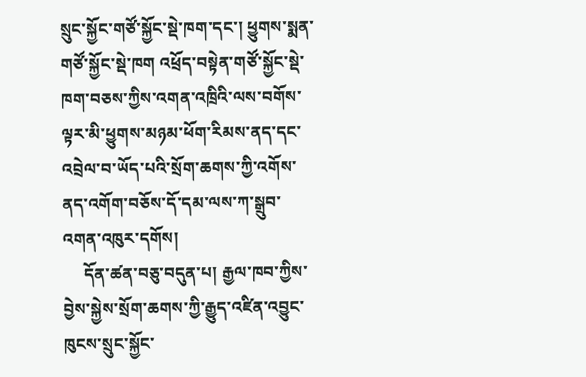སྲུང་སྐྱོང་གཙོ་སྐྱོང་སྡེ་ཁག་དང་། ཕྱུགས་སྨན་གཙོ་སྐྱོང་སྡེ་ཁག འཕྲོད་བསྟེན་གཙོ་སྐྱོང་སྡེ་ཁག་བཅས་ཀྱིས་འགན་འཁྲིའི་ལས་བགོས་ལྟར་མི་ཕྱུགས་མཉམ་ཕོག་རིམས་ནད་དང་འབྲེལ་བ་ཡོད་པའི་སྲོག་ཆགས་ཀྱི་འགོས་ནད་འགོག་བཅོས་དོ་དམ་ལས་ཀ་སྒྲུབ་འགན་འཁུར་དགོས།
     དོན་ཚན་བཅུ་བདུན་པ། རྒྱལ་ཁབ་ཀྱིས་བྱེས་སྐྱེས་སྲོག་ཆགས་ཀྱི་རྒྱུད་འཛིན་འབྱུང་ཁུངས་སྲུང་སྐྱོང་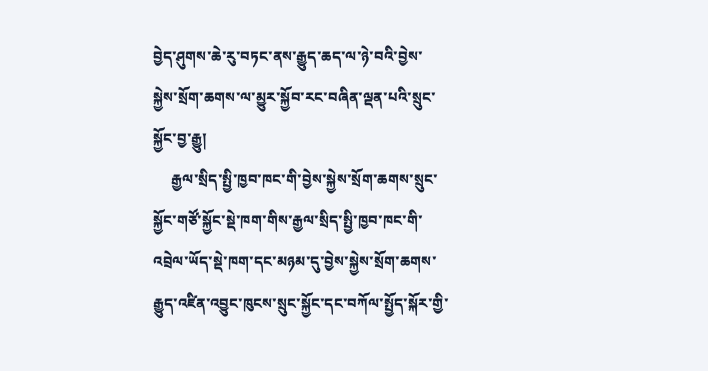བྱེད་ཤུགས་ཆེ་རུ་བཏང་ནས་རྒྱུད་ཆད་ལ་ཉེ་བའི་བྱེས་སྐྱེས་སྲོག་ཆགས་ལ་མྱུར་སྐྱོབ་རང་བཞིན་ལྡན་པའི་སྲུང་སྐྱོང་བྱ་རྒྱུ།
     རྒྱལ་སྲིད་སྤྱི་ཁྱབ་ཁང་གི་བྱེས་སྐྱེས་སྲོག་ཆགས་སྲུང་སྐྱོང་གཙོ་སྐྱོང་སྡེ་ཁག་གིས་རྒྱལ་སྲིད་སྤྱི་ཁྱབ་ཁང་གི་འབྲེལ་ཡོད་སྡེ་ཁག་དང་མཉམ་དུ་བྱེས་སྐྱེས་སྲོག་ཆགས་རྒྱུད་འཛིན་འབྱུང་ཁུངས་སྲུང་སྐྱོང་དང་བཀོལ་སྤྱོད་སྐོར་གྱི་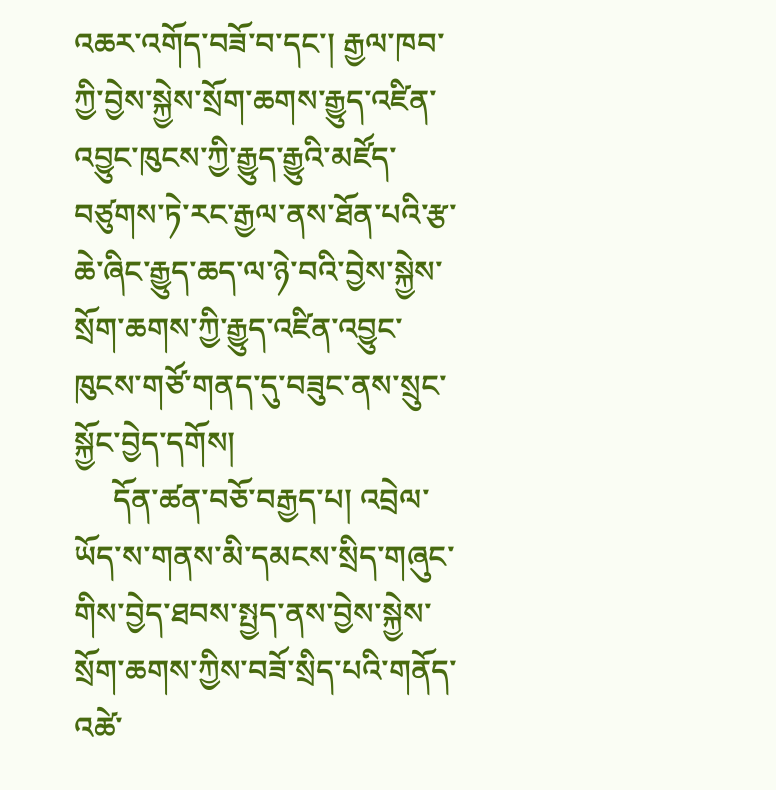འཆར་འགོད་བཟོ་བ་དང་། རྒྱལ་ཁབ་ཀྱི་བྱེས་སྐྱེས་སྲོག་ཆགས་རྒྱུད་འཛིན་འབྱུང་ཁུངས་ཀྱི་རྒྱུད་རྒྱུའི་མཛོད་བཙུགས་ཏེ་རང་རྒྱལ་ནས་ཐོན་པའི་རྩ་ཆེ་ཞིང་རྒྱུད་ཆད་ལ་ཉེ་བའི་བྱེས་སྐྱེས་སྲོག་ཆགས་ཀྱི་རྒྱུད་འཛིན་འབྱུང་ཁུངས་གཙོ་གནད་དུ་བཟུང་ནས་སྲུང་སྐྱོང་བྱེད་དགོས།
     དོན་ཚན་བཅོ་བརྒྱད་པ། འབྲེལ་ཡོད་ས་གནས་མི་དམངས་སྲིད་གཞུང་གིས་བྱེད་ཐབས་སྤྱད་ནས་བྱེས་སྐྱེས་སྲོག་ཆགས་ཀྱིས་བཟོ་སྲིད་པའི་གནོད་འཚེ་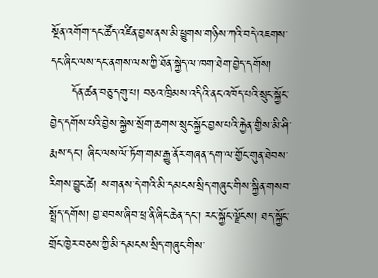སྔོན་འགོག་དང་ཚོད་འཛིན་བྱས་ནས་མི་ཕྱུགས་གཉིས་ཀའི་བདེ་འཇགས་དང་ཞིང་ལས་དང་ནགས་ལས་ཀྱི་ཐོན་སྐྱེད་ལ་ཁག་ཐེག་བྱེད་དགོས།
     དོན་ཚན་བཅུ་དགུ་པ། བཅའ་ཁྲིམས་འདིའི་ནང་འཁོད་པའི་སྲུང་སྐྱོང་བྱེད་དགོས་པའི་བྱེས་སྐྱེས་སྲོག་ཆགས་སྲུང་སྐྱོང་བྱས་པའི་རྐྱེན་གྱིས་མི་ཤི་རྨས་དང་། ཞིང་ལས་ལོ་ཏོག་གམ་རྒྱུ་ནོར་གཞན་དག་ལ་གྱོང་གུན་ཐེབས་རིགས་བྱུང་ཚེ། ས་གནས་དེ་གའི་མི་དམངས་སྲིད་གཞུང་གིས་སྐྱིན་གསབ་སྤྲོད་དགོས། བྱ་ཐབས་ཞིབ་ཕྲ་ནི་ཞིང་ཆེན་དང་། རང་སྐྱོང་ལྗོངས། ཐད་སྐྱོང་གྲོང་ཁྱེར་བཅས་ཀྱི་མི་དམངས་སྲིད་གཞུང་གིས་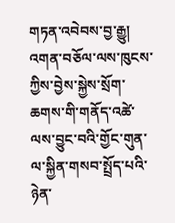གཏན་འབེབས་བྱ་རྒྱུ། འགན་བཅོལ་ལས་ཁུངས་ཀྱིས་བྱེས་སྐྱེས་སྲོག་ཆགས་གི་གནོད་འཚེ་ལས་བྱུང་བའི་གྱོང་གུན་ལ་སྐྱིན་གསབ་སྤྲོད་པའི་ཉེན་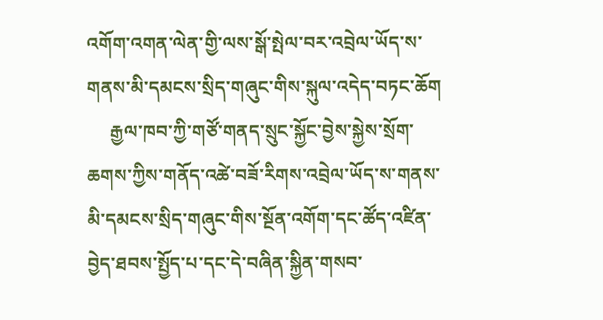འགོག་འགན་ལེན་གྱི་ལས་སྒོ་སྤེལ་བར་འབྲེལ་ཡོད་ས་གནས་མི་དམངས་སྲིད་གཞུང་གིས་སྐུལ་འདེད་བཏང་ཆོག
     རྒྱལ་ཁབ་ཀྱི་གཙོ་གནད་སྲུང་སྐྱོང་བྱེས་སྐྱེས་སྲོག་ཆགས་ཀྱིས་གནོད་འཚེ་བཟོ་རིགས་འབྲེལ་ཡོད་ས་གནས་མི་དམངས་སྲིད་གཞུང་གིས་སྔོན་འགོག་དང་ཚོད་འཛིན་བྱེད་ཐབས་སྤྱོད་པ་དང་དེ་བཞིན་སྐྱིན་གསབ་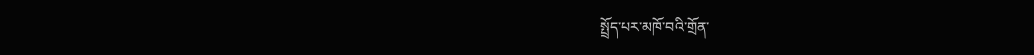སྤྲོད་པར་མཁོ་བའི་གྲོན་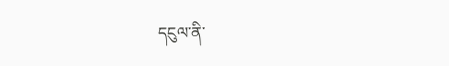དངུལ་ནི་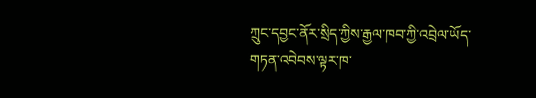ཀྲུང་དབྱང་ནོར་སྲིད་ཀྱིས་རྒྱལ་ཁབ་ཀྱི་འབྲེལ་ཡོད་གཏན་འབེབས་ལྟར་ཁ་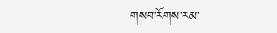གསབ་རོགས་རམ་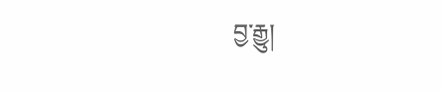བྱ་རྒྱུ།